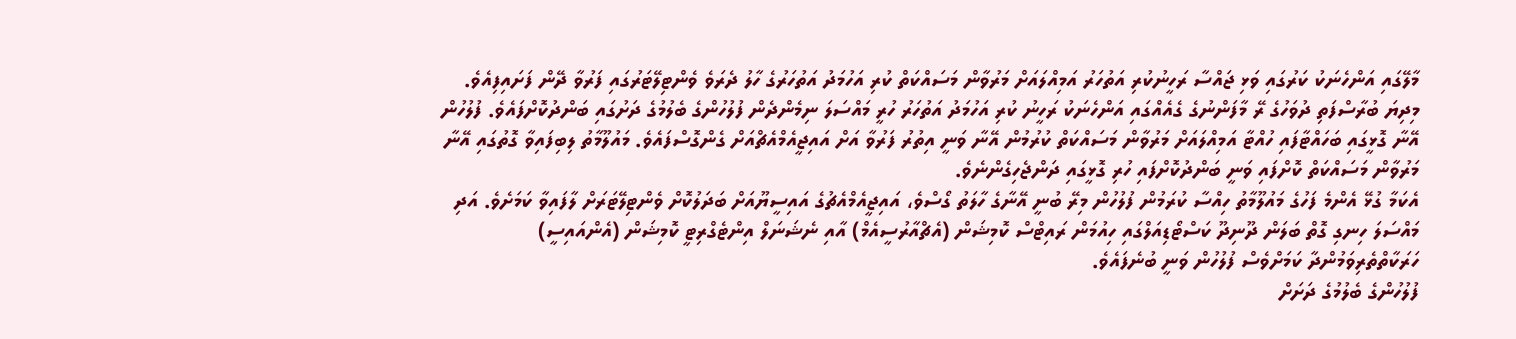މާލޭގައި އަންހެނަކު ކަރުގައި ވަޅި ޖައްސާ ރަހީނުކުރި އަތުހަރު އަމިއްލައަށް މަރުވާން މަސައްކަތް ކުރި އަހުމަދު އަތުހަރުގެ ހާލު ދެރަވެ ވެންޓިލޭޓަރުގައި ފަރުވާ ދޭން ފަށައިފިއެވެ.
މިދިޔަ ބުރާސްފަތި ދުވަހުގެ ރޭ މާފަންނުގެ ގެއެއްގައި އަންހެނަކު ރަހީނު ކުރި އަހުމަދު އަތުހަރު ހުރީ މައްސަލަ ނިމެންދެން ފުލުހުންގެ ބެލުމުގެ ދަށުގައި ބަންދުކޮށްފައެވެ. ފުލުހުން އޭނާ ގޮޅީގައި ބަހައްޓާފައި ހުއްޓާ އަމިއްލައަށް މަރުވާން މަސައްކަތް ކުރުމުން އޭނާ ވަނީ އިތުރު ފަރުވާ އަށް އައިޖީއެމްއެޗްއަށް ގެންގޮސްފައެވެ. މައުލޫމާތު ލިބިފައިވާ ގޮތުގައި އޭނާ މަރުވާން މަސައްކަތް ކޮށްފައި ވަނީ ބަންދުކޮށްފައި ހުރި ގޮޅީގައި ދަންޖެހިގެންނެވެ.
އެކަމާ ގުޅޭ އެންމެ ފަހުގެ މައުލޫމާތު ހިއްސާ ކުރަމުން ފުލުހުން މިރޭ ބުނީ އޭނާގެ ހާލަތު ގޯސްވެ، އައިޖީއެމްއެޗުގެ އައިސީޔޫއަށް ބަދަލުކޮށް ވެންޓިލޭޓަރަށް ލާފައިވާ ކަމަށެވެ. އަދި މައްސަލަ ހިނގި ގޮތް ބަލަން ދޫނިދޫ ކަސްޓޯޑިއަލްގައި ހިއުމަން ރައިޓްސް ކޮމިޝަން (އެޗްއާރުސީއެމް) އާއި ނެޝަނަލް އިންޓެގްރިޓީ ކޮމިޝަން (އެންއައިސީ) ހަރަކާތްތެރިވަމުންދާ ކަމަށްވެސް ފުލުހުން ވަނީ ބުނެފައެވެ.
ފުލުހުންގެ ބެލުމުގެ ދަށަށް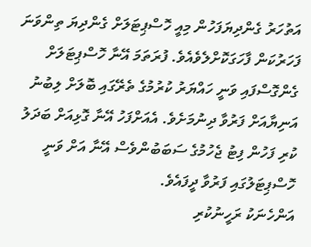އަތުހަރު ގެންދިޔަފަހުން މިއީ ހޮސްޕިޓަލަށް ގެންދިޔަ ތިންވަނަ ފަހަރުކަން ފާހަގަކޮށްލެވެއެވެ. ފުރަތަމަ އޭނާ ހޮސްޕިޓަލަށް ގެންގޮސްފައި ވަނީ ހައްޔަރު ކުރުމުގެ ތެރޭގައި ބޮލަށް ލިބުނު އަނިޔާއަށް ފަރުވާ ދިނުމަށެވެ. އެއަށްފަހު އޭނާ ގޮޅިއަށް ބަދަލު ކުރި ފަހުން ފިޓު ޖެހުމުގެ ސަބަބުންވެސް އޭނާ އަށް ވަނީ ހޮސްޕިޓަލުގައި ފަރުވާ ދީފައެވެ.
އަންހެނަކު ރަހީނުކުރި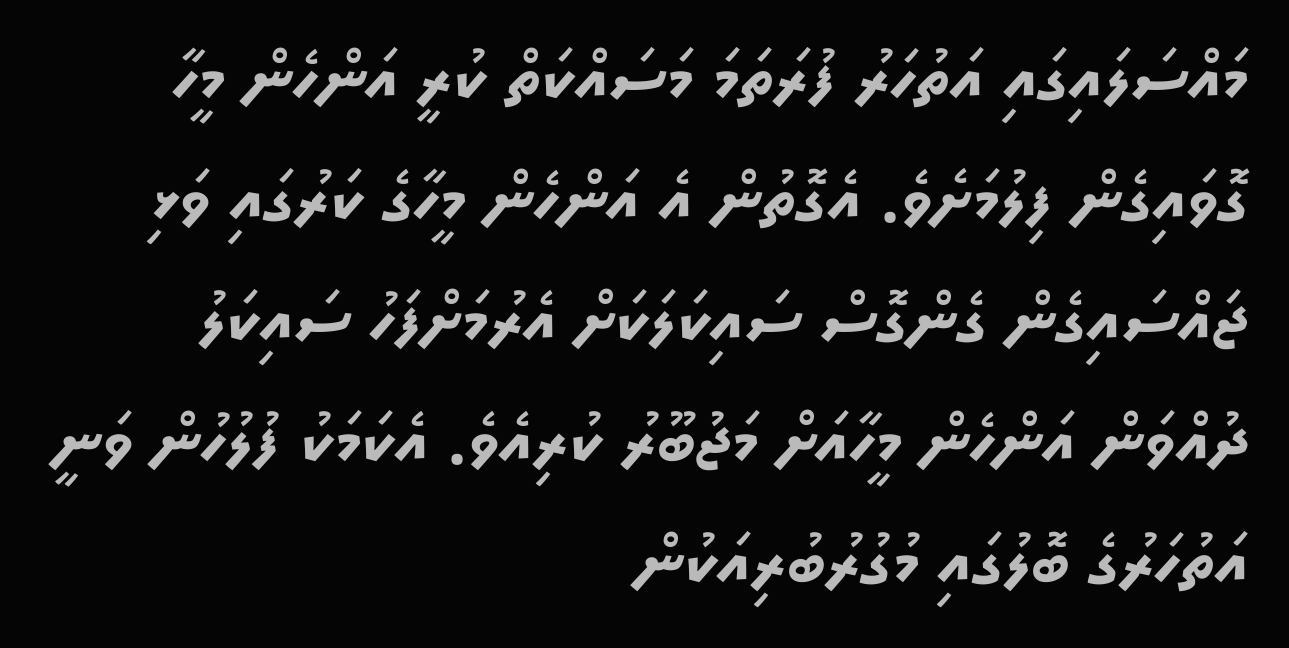މައްސަލައިގައި އަތުހަރު ފުރަތަމަ މަސައްކަތް ކުރީ އަންހެން މީހާ ގޮވައިގެން ފިލުމަށެވެ. އެގޮތުން އެ އަންހެން މީހާގެ ކަރުގައި ވަޅި ޖައްސައިގެން ގެންގޮސް ސައިކަލަކަށް އެރުމަށްފަހު ސައިކަލު ދުއްވަން އަންހެން މީހާއަށް މަޖުބޫރު ކުރިއެވެ. އެކަމަކު ފުލުހުން ވަނީ އަތުހަރުގެ ބޮލުގައި މުގުރުބުރިއަކުން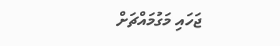ޖަހައި މަގުމައްޗަށް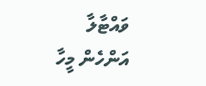ވައްޓާލާ އަންހެން މީހާ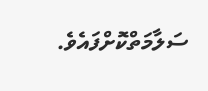ސަލާމަތްކޮށްފައެވެ.